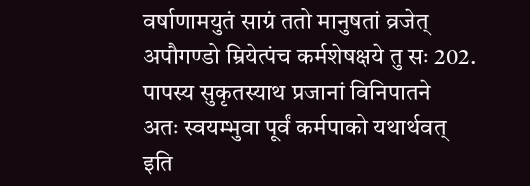वर्षाणामयुतं साग्रं ततो मानुषतां व्रजेत्
अपौगण्डो म्रियेत्पंच कर्मशेषक्षये तु सः 202.
पापस्य सुकृतस्याथ प्रजानां विनिपातने
अतः स्वयम्भुवा पूर्वं कर्मपाको यथार्थवत्
इति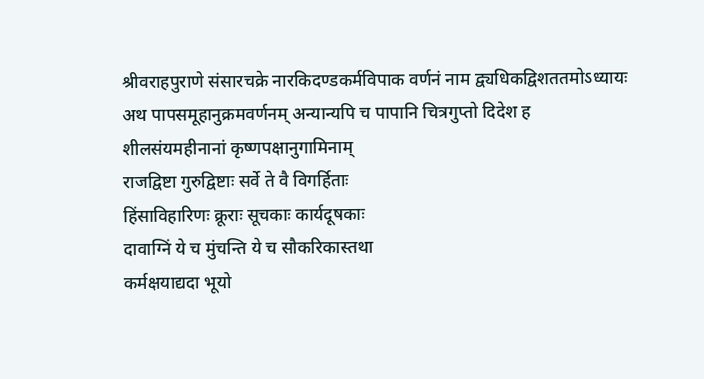श्रीवराहपुराणे संसारचक्रे नारकिदण्डकर्मविपाक वर्णनं नाम द्व्यधिकद्विशततमोऽध्यायः
अथ पापसमूहानुक्रमवर्णनम् अन्यान्यपि च पापानि चित्रगुप्तो दिदेश ह
शीलसंयमहीनानां कृष्णपक्षानुगामिनाम्
राजद्विष्टा गुरुद्विष्टाः सर्वे ते वै विगर्हिताः
हिंसाविहारिणः क्रूराः सूचकाः कार्यदूषकाः
दावाग्निं ये च मुंचन्ति ये च सौकरिकास्तथा
कर्मक्षयाद्यदा भूयो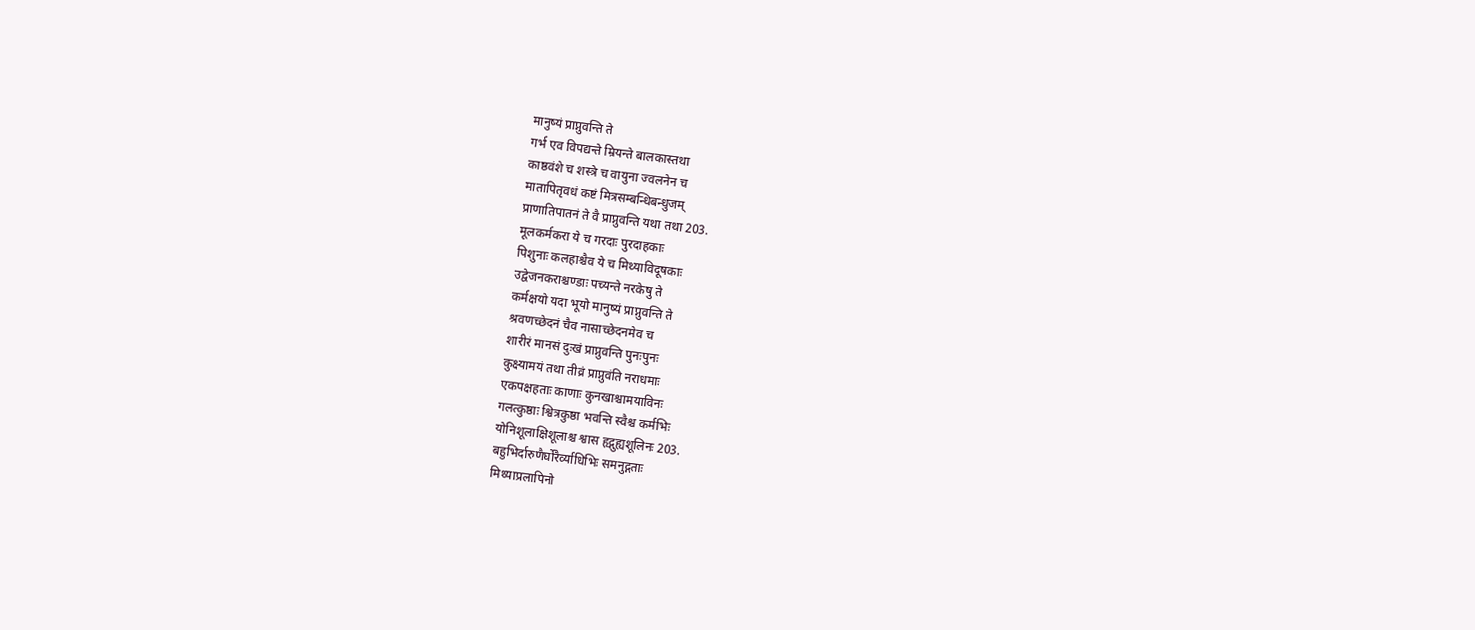मानुष्यं प्राप्नुवन्ति ते
गर्भ एव विपद्यन्ते म्रियन्ते बालकास्तथा
काष्ठवंशे च शस्त्रे च वायुना ज्वलनेन च
मातापितृवधं कष्टं मित्रसम्बन्धिबन्धुजम्
प्राणातिपातनं ते वै प्राप्नुवन्ति यथा तथा 203.
मूलकर्मकरा ये च गरदाः पुरदाहकाः
पिशुनाः कलहाश्चैव ये च मिथ्याविदूषकाः
उद्वेजनकराश्चण्डाः पच्यन्ते नरकेषु ते
कर्मक्षयो यदा भूयो मानुष्यं प्राप्नुवन्ति ते
श्रवणच्छेदनं चैव नासाच्छेदनमेव च
शारीरं मानसं दुःखं प्राप्नुवन्ति पुनःपुनः
कुक्ष्यामयं तथा तीव्रं प्राप्नुवंति नराधमाः
एकपक्षहताः काणाः कुनखाश्चामयाविनः
गलत्कुष्ठाः श्वित्रकुष्ठा भवन्ति स्वैश्च कर्मभिः
योनिशूलाक्षिशूलाश्च श्वास हृद्गुह्यशूलिनः 203.
बहुभिर्दारुणैर्घोरैर्व्याधिभिः समनुद्गताः
मिथ्याप्रलापिनो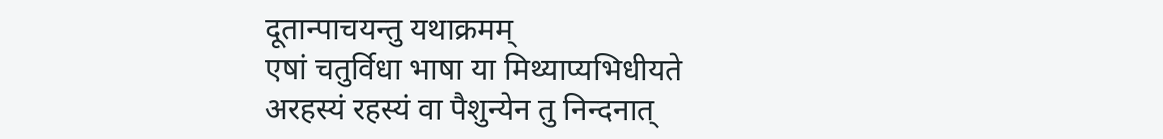दूतान्पाचयन्तु यथाक्रमम्
एषां चतुर्विधा भाषा या मिथ्याप्यभिधीयते
अरहस्यं रहस्यं वा पैशुन्येन तु निन्दनात्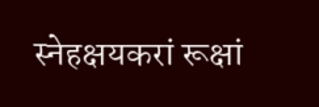स्नेहक्षयकरां रूक्षां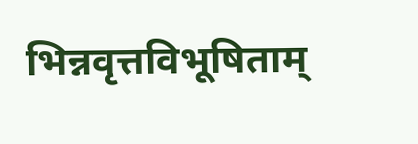भिन्नवृत्तविभूषिताम्